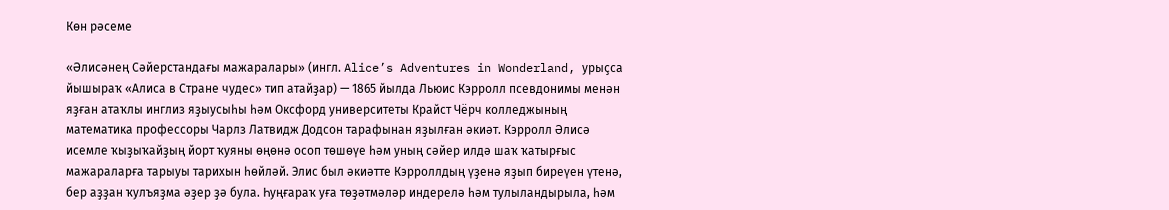Көн рәсеме

«Әлисәнең Сәйерстандағы мажаралары» (ингл. Alice’s Adventures in Wonderland, урыҫса йышыраҡ «Алиса в Стране чудес» тип атайҙар) — 1865 йылда Льюис Кэрролл псевдонимы менән яҙған атаҡлы инглиз яҙыусыһы һәм Оксфорд университеты Крайст Чёрч колледжының математика профессоры Чарлз Латвидж Додсон тарафынан яҙылған әкиәт. Кэрролл Әлисә исемле ҡыҙыҡайҙың йорт ҡуяны өңөнә осоп төшөүе һәм уның сәйер илдә шаҡ ҡатырғыс мажараларға тарыуы тарихын һөйләй. Элис был әкиәтте Кэрроллдың үҙенә яҙып биреүен үтенә, бер аҙҙан ҡулъяҙма әҙер ҙә була. Һуңғараҡ уға төҙәтмәләр индерелә һәм тулыландырыла, һәм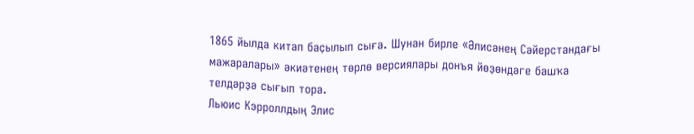1865 йылда китап баҫылып сыға. Шунан бирле «Әлисәнең Сәйерстандағы мажаралары» әкиәтенең төрлө версиялары донъя йөҙөндәге башҡа телдәрҙә сығып тора.
Льюис Кэрроллдың Элис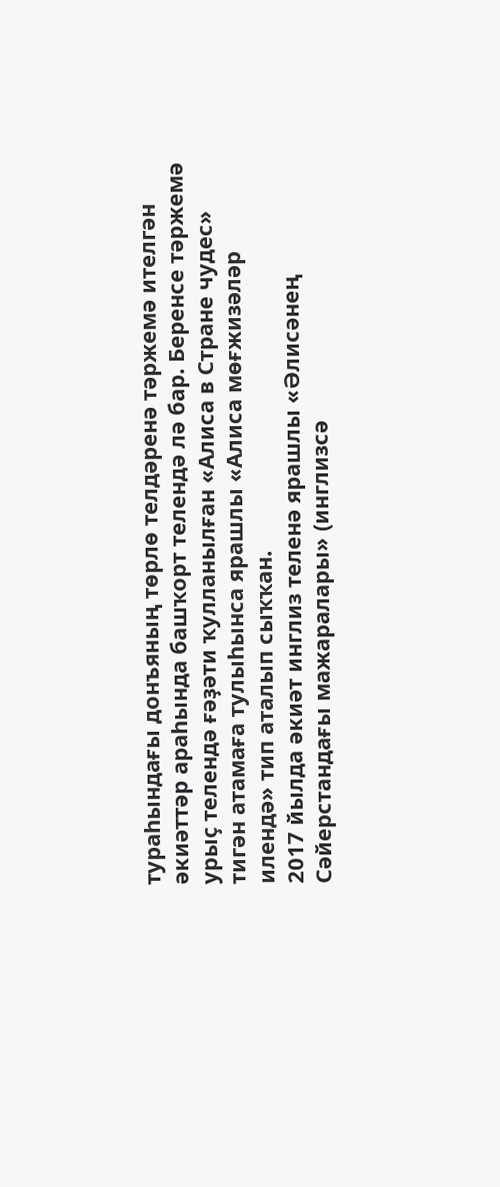тураһындағы донъяның төрлө телдәренә тәржемә ителгән әкиәттәр араһында башҡорт телендә лә бар. Беренсе тәржемә урыҫ телендә ғәҙәти ҡулланылған «Алиса в Стране чудес» тигән атамаға тулыһынса ярашлы «Алиса мөғжизәләр илендә» тип аталып сыҡҡан.
2017 йылда әкиәт инглиз теленә ярашлы «Әлисәнең Сәйерстандағы мажаралары» (инглизсә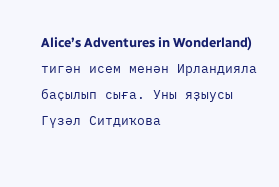Alice’s Adventures in Wonderland) тигән исем менән Ирландияла баҫылып сыға. Уны яҙыусы Гүзәл Ситдиҡова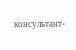консультант-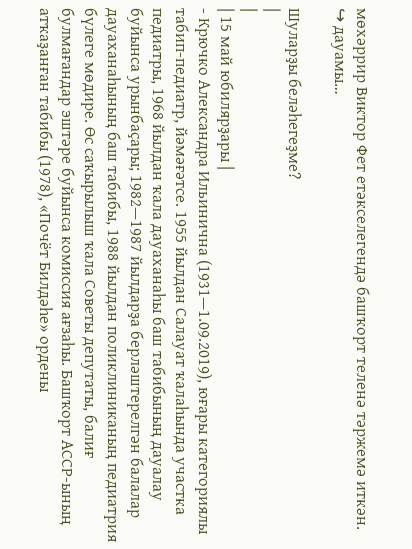мөхәррир Виктор Фет етәкселегендә башҡорт теленә тәржемә иткән.
↪ дауамы…

Шуларҙы беләһегеҙме?
|
|
| 15 май юбилярҙары |
- Крючко Александра Ильинична (1931—1.09.2019), юғары категориялы табип-педиатр, йәмәғәтсе. 1955 йылдан Салауат ҡалаһында участка педиатры, 1968 йылдан ҡала дауаханаһы баш табибының дауалау буйынса урынбаҫары; 1982—1987 йылдарҙа берләштерелгән балалар дауаханаһының баш табибы, 1988 йылдан поликлиниканың педиатрия бүлеге мөдире. Өс саҡырылыш ҡала Советы депутаты, балиғ булмағандар эштәре буйынса комиссия ағзаһы. Башҡорт АССР-ының атҡаҙанған табибы (1978), «Почёт Билдәһе» ордены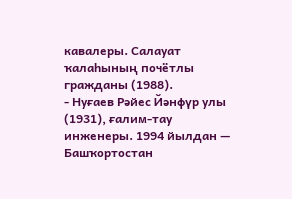кавалеры. Салауат ҡалаһының почётлы гражданы (1988).
- Нуғаев Рәйес Йәнфүр улы (1931), ғалим-тау инженеры. 1994 йылдан — Башҡортостан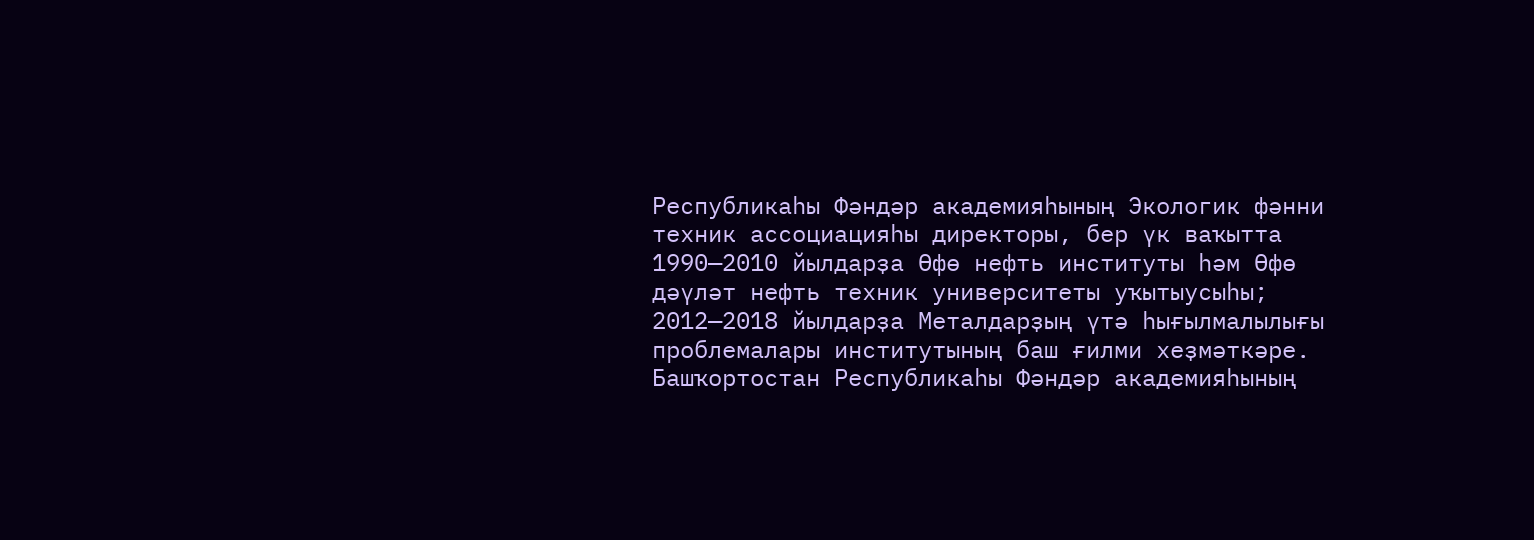Республикаһы Фәндәр академияһының Экологик фәнни техник ассоциацияһы директоры, бер үк ваҡытта 1990—2010 йылдарҙа Өфө нефть институты һәм Өфө дәүләт нефть техник университеты уҡытыусыһы; 2012—2018 йылдарҙа Металдарҙың үтә һығылмалылығы проблемалары институтының баш ғилми хеҙмәткәре. Башҡортостан Республикаһы Фәндәр академияһының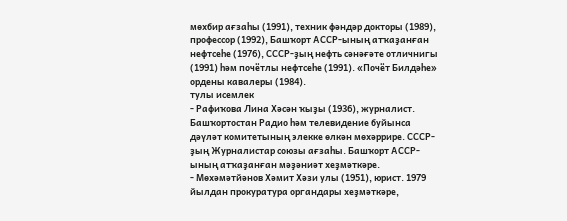мөхбир ағзаһы (1991), техник фәндәр докторы (1989), профессор (1992), Башҡорт АССР-ының атҡаҙанған нефтсеһе (1976), СССР-ҙың нефть сәнәғәте отличнигы (1991) һәм почётлы нефтсеһе (1991). «Почёт Билдәһе» ордены кавалеры (1984).
тулы исемлек
- Рафиҡова Лина Хәсән ҡыҙы (1936), журналист. Башҡортостан Радио һәм телевидение буйынса дәүләт комитетының элекке өлкән мөхәррире. СССР-ҙың Журналистар союзы ағзаһы. Башҡорт АССР-ының атҡаҙанған мәҙәниәт хеҙмәткәре.
- Мөхәмәтйәнов Хәмит Хәзи улы (1951), юрист. 1979 йылдан прокуратура органдары хеҙмәткәре,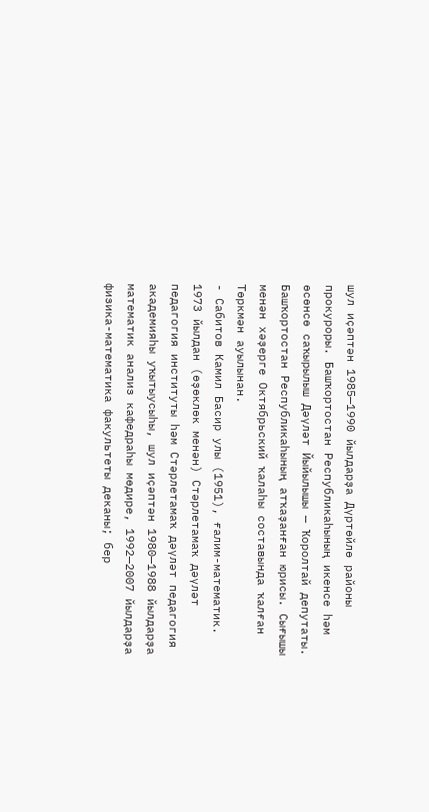шул иҫәптән 1985—1990 йылдарҙа Дүртөйлө районы прокуроры. Башҡортостан Республикаһының икенсе һәм өсөнсө саҡырылыш Дәүләт Йыйылышы — Ҡоролтай депутаты. Башҡортостан Республикаһының атҡаҙанған юрисы. Сығышы менән хәҙерге Октябрьский ҡалаһы составында ҡалған Төркмән ауылынан.
- Сабитов Камил Басир улы (1951), ғалим-математик. 1973 йылдан (өҙөклөк менән) Стәрлетамаҡ дәүләт педагогия институты һәм Стәрлетамаҡ дәүләт педагогия академияһы уҡытыусыһы, шул иҫәптән 1980—1988 йылдарҙа математик анализ кафедраһы мөдире, 1992—2007 йылдарҙа физика-математика факультеты деканы; бер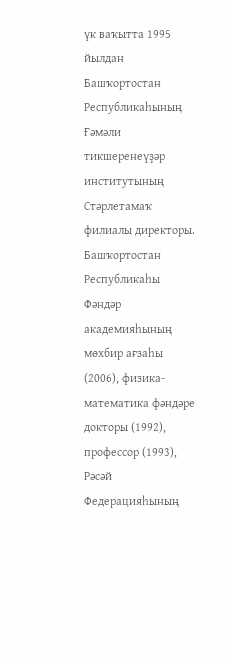үк ваҡытта 1995 йылдан Башҡортостан Республикаһының Ғәмәли тикшеренеүҙәр институтының Стәрлетамаҡ филиалы директоры. Башҡортостан Республикаһы Фәндәр академияһының мөхбир ағзаһы (2006), физика-математика фәндәре докторы (1992), профессор (1993), Рәсәй Федерацияһының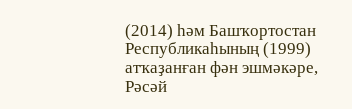(2014) һәм Башҡортостан Республикаһының (1999) атҡаҙанған фән эшмәкәре, Рәсәй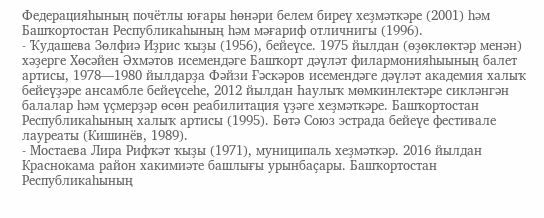Федерацияһының почётлы юғары һөнәри белем биреү хеҙмәткәре (2001) һәм Башҡортостан Республикаһының һәм мәғариф отличнигы (1996).
- Ҡудашева Зөлфиә Иҙрис ҡыҙы (1956), бейеүсе. 1975 йылдан (өҙөклөктәр менән) хәҙерге Хөсәйен Әхмәтов исемендәге Башҡорт дәүләт филармонияһыының балет артисы, 1978—1980 йылдарҙа Фәйзи Ғәскәров исемендәге дәүләт академия халыҡ бейеүҙәре ансамбле бейеүсеһе, 2012 йылдан Һаулыҡ мөмкинлектәре сикләнгән балалар һәм үҫмерҙәр өсөн реабилитация үҙәге хеҙмәткәре. Башҡортостан Республикаһының халыҡ артисы (1995). Бөтә Союз эстрада бейеүе фестивале лауреаты (Кишинёв, 1989).
- Мостаева Лира Рифҡәт ҡыҙы (1971), муниципаль хеҙмәткәр. 2016 йылдан Краснокама район хакимиәте башлығы урынбаҫары. Башҡортостан Республикаһының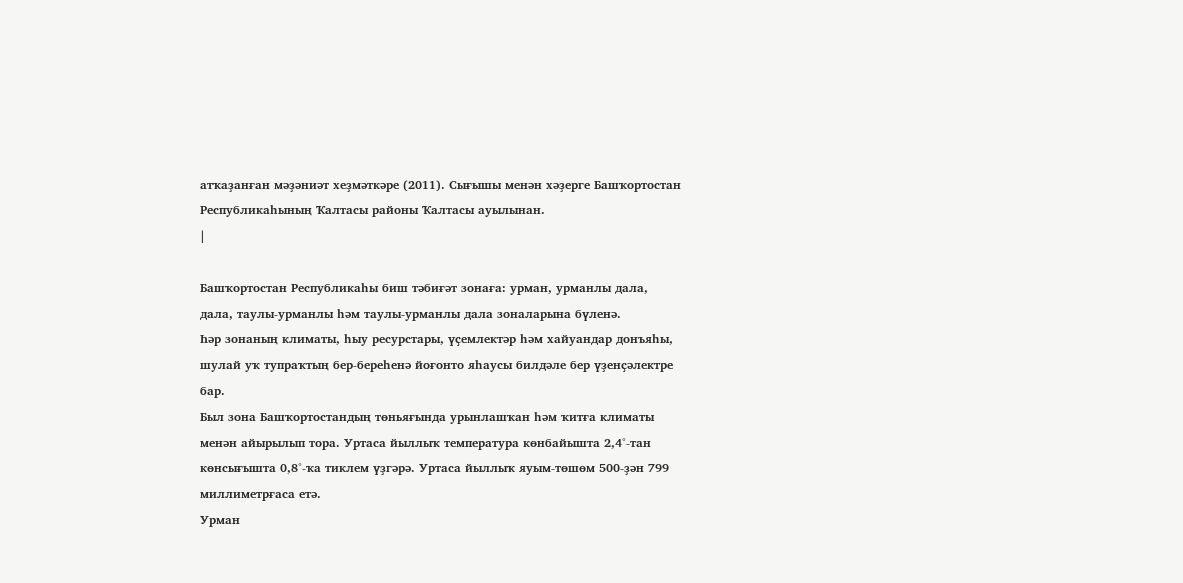атҡаҙанған мәҙәниәт хеҙмәткәре (2011). Сығышы менән хәҙерге Башҡортостан Республикаһының Ҡалтасы районы Ҡалтасы ауылынан.
|

Башҡортостан Республикаһы биш тәбиғәт зонаға: урман, урманлы дала, дала, таулы-урманлы һәм таулы-урманлы дала зоналарына бүленә.
Һәр зонаның климаты, һыу ресурстары, үҫемлектәр һәм хайуандар донъяһы, шулай уҡ тупраҡтың бер-береһенә йоғонто яһаусы билдәле бер үҙенҫәлектре бар.
Был зона Башҡортостандың төньяғында урынлашҡан һәм ҡитға климаты менән айырылып тора. Уртаса йыллыҡ температура көнбайышта 2,4°-тан көнсығышта 0,8°-ҡа тиклем үҙгәрә. Уртаса йыллыҡ яуым-төшөм 500-ҙән 799 миллиметрғаса етә.
Урман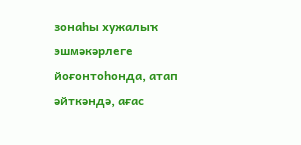зонаһы хужалыҡ эшмәкәрлеге йоғонтоһонда, атап әйткәндә, ағас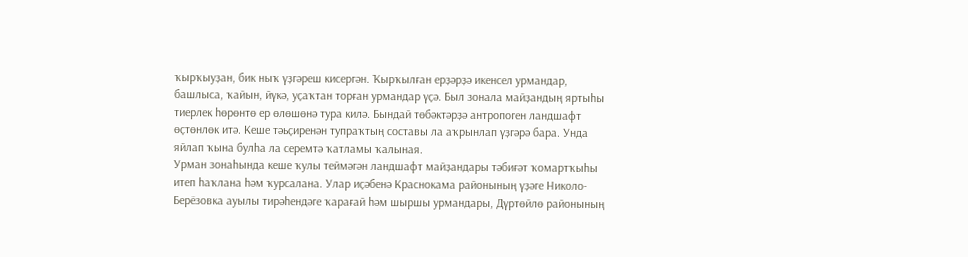ҡырҡыуҙан, бик ныҡ үҙгәреш кисергән. Ҡырҡылған ерҙәрҙә икенсел урмандар, башлыса, ҡайын, йүкә, уҫаҡтан торған урмандар үҫә. Был зонала майҙандың яртыһы тиерлек һөрөнтө ер өлөшөнә тура килә. Бындай төбәктәрҙә антропоген ландшафт өҫтөнлөк итә. Кеше тәьҫиренән тупраҡтың составы ла аҡрынлап үҙгәрә бара. Унда яйлап ҡына булһа ла серемтә ҡатламы ҡалыная.
Урман зонаһында кеше ҡулы теймәгән ландшафт майҙандары тәбиғәт ҡомартҡыһы итеп һаҡлана һәм ҡурсалана. Улар иҫәбенә Краснокама районының үҙәге Николо-Берёзовка ауылы тирәһендәге ҡарағай һәм шыршы урмандары, Дүртөйлө районының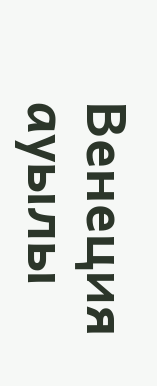Венеция ауылы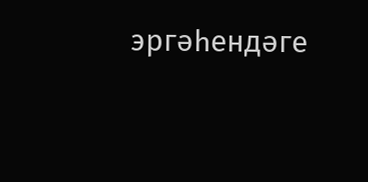эргәһендәге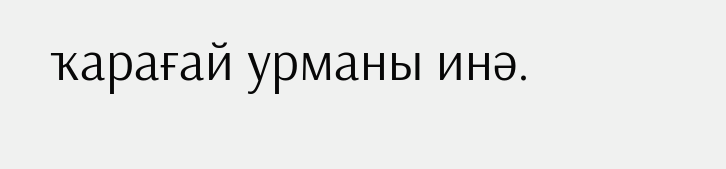ҡарағай урманы инә.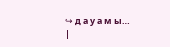↪ д а у а м ы…
|